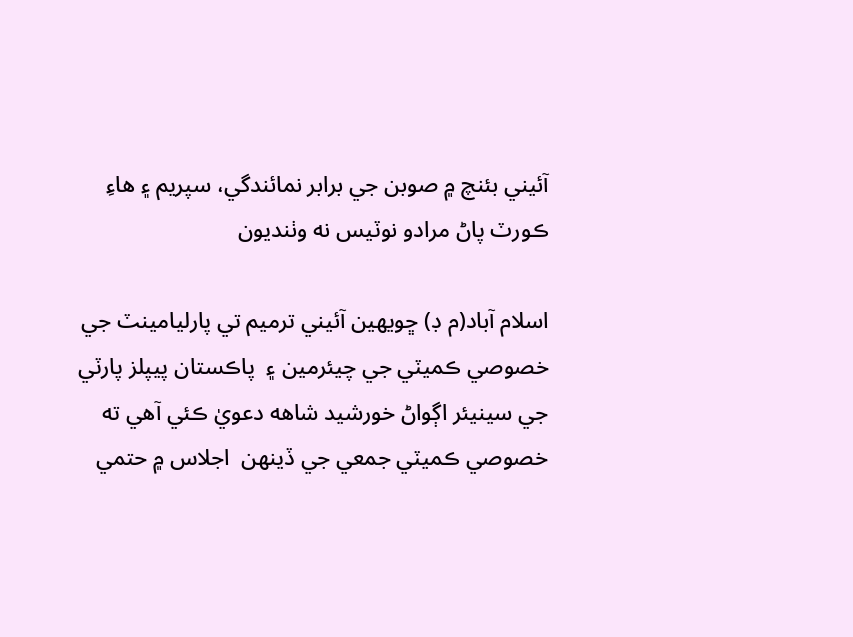آئيني بئنچ ۾ صوبن جي برابر نمائندگي، سپريم ۽ هاءِ ڪورٽ پاڻ مرادو نوٽيس نه وٺنديون

اسلام آباد(م ڊ) ڇويهين آئيني ترميم تي پارليامينٽ جي خصوصي ڪميٽي جي چيئرمين ۽  پاڪستان پيپلز پارٽي جي سينيئر اڳواڻ خورشيد شاهه دعويٰ ڪئي آهي ته خصوصي ڪميٽي جمعي جي ڏينهن  اجلاس ۾ حتمي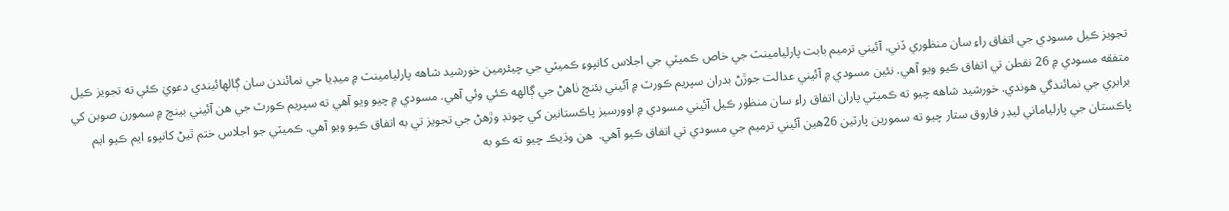تجويز ڪيل مسودي جي اتفاق راءِ سان منظوري ڏني. آئيني ترميم بابت پارليامينٽ جي خاص ڪميٽي جي اجلاس کانپوءِ ڪميٽي جي چيئرمين خورشيد شاهه پارليامينٽ ۾ ميڊيا جي نمائندن سان ڳالهائيندي دعويٰ ڪئي ته تجويز ڪيل متفقه مسودي ۾ 26 نقطن تي اتفاق ڪيو ويو آهي. نئين مسودي ۾ آئيني عدالت جوڙڻ بدران سپريم ڪورٽ ۾ آئيني بئنچ ٺاهڻ جي ڳالهه ڪئي وئي آهي. مسودي ۾ چيو ويو آهي ته سپريم ڪورٽ جي هن آئيني بينچ ۾ سمورن صوبن کي برابري جي نمائندگي هوندي. خورشيد شاهه چيو ته ڪميٽي پاران اتفاق راءِ سان منظور ڪيل آئيني مسودي ۾ اوورسيز پاڪستانين کي چونڊ وڙهڻ جي تجويز تي به اتفاق ڪيو ويو آهي. ڪميٽي جو اجلاس ختم ٿيڻ کانپوءِ ايم ڪيو ايم پاڪستان جي پارلياماني ليڊر فاروق ستار چيو ته سمورين پارٽين 26هين آئيني ترميم جي مسودي تي اتفاق ڪيو آهي.  هن وڌيڪ چيو ته ڪو به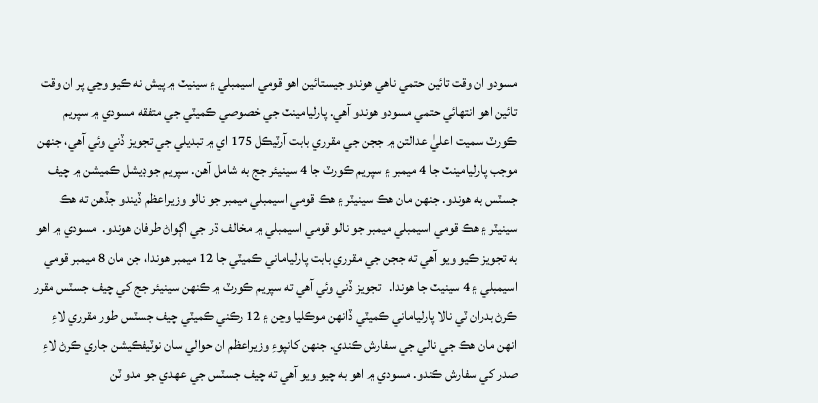مسودو ان وقت تائين حتمي ناهي هوندو جيستائين اهو قومي اسيمبلي ۽ سينيٽ ۾ پيش نه ڪيو وڃي پر ان وقت تائين اهو انتهائي حتمي مسودو هوندو آهي. پارليامينٽ جي خصوصي ڪميٽي جي متفقه مسودي ۾ سپريم ڪورٽ سميت اعليٰ عدالتن ۾ ججن جي مقرري بابت آرٽيڪل 175 اي ۾ تبديلي جي تجويز ڏني وئي آهي، جنهن موجب پارليامينٽ جا 4 ميمبر ۽ سپريم ڪورٽ جا 4 سينيئر جج به شامل آهن. سپريم جوڊيشل ڪميشن ۾ چيف جسٽس به هوندو. جنهن مان هڪ سينيٽر ۽ هڪ قومي اسيمبلي ميمبر جو نالو وزيراعظم ڏيندو جڏهن ته هڪ سينيٽر ۽ هڪ قومي اسيمبلي ميمبر جو نالو قومي اسيمبلي ۾ مخالف ڌر جي اڳواڻ طرفان هوندو.  مسودي ۾ اهو به تجويز ڪيو ويو آهي ته ججن جي مقرري بابت پارلياماني ڪميٽي جا 12 ميمبر هوندا، جن مان 8 ميمبر قومي اسيمبلي ۽ 4 سينيٽ جا هوندا.   تجويز ڏني وئي آهي ته سپريم ڪورٽ ۾ ڪنهن سينيئر جج کي چيف جسٽس مقرر ڪرڻ بدران ٽي نالا پارلياماني ڪميٽي ڏانهن موڪليا وڃن ۽ 12 رڪني ڪميٽي چيف جسٽس طور مقرري لاءِ انهن مان هڪ جي نالي جي سفارش ڪندي. جنهن کانپوءِ وزيراعظم ان حوالي سان نوٽيفڪيشن جاري ڪرڻ لاءِ صدر کي سفارش ڪندو. مسودي ۾ اهو به چيو ويو آهي ته چيف جسٽس جي عهدي جو مدو ٽن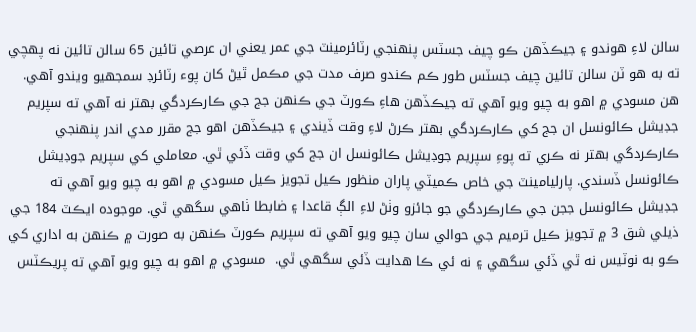سالن لاءِ هوندو ۽ جيڪڏهن ڪو چيف جسٽس پنهنجي رٽائرمينٽ جي عمر يعني ان عرصي تائين 65 سالن تائين نه پهچي ته به هو ٽن سالن تائين چيف جسٽس طور ڪم ڪندو صرف مدت جي مڪمل ٿيڻ کان پوء رٽائرڊ سمجهيو ويندو آهي. هن مسودي ۾ اهو به چيو ويو آهي ته جيڪڏهن هاءِ ڪورٽ جي ڪنهن جج جي ڪارڪردگي بهتر نه آهي ته سپريم جڊيشل ڪائونسل ان جج کي ڪارڪردگي بهتر ڪرڻ لاءِ وقت ڏيندي ۽ جيڪڏهن اهو جج مقرر مدي اندر پنهنجي ڪارڪردگي بهتر نه ڪري ته پوءِ سپريم جوڊيشل ڪائونسل ان جج کي وقت ڏئي ٿي. معاملي کي سپريم جوڊيشل ڪائونسل ڏسندي. پارليامينٽ جي خاص ڪميٽي پاران منظور ڪيل تجويز ڪيل مسودي ۾ اهو به چيو ويو آهي ته جڊيشل ڪائونسل ججن جي ڪارڪردگي جو جائزو وٺڻ لاءِ الڳ قاعدا ۽ ضابطا ٺاهي سگهي ٿي. موجوده ايڪٽ 184 جي ذيلي شق 3 ۾ تجويز ڪيل ترميم جي حوالي سان چيو ويو آهي ته سپريم ڪورٽ ڪنهن به صورت ۾ ڪنهن به اداري کي ڪو به نوٽيس نه ٿي ڏئي سگهي ۽ نه ئي ڪا هدايت ڏئي سگهي ٿي.  مسودي ۾ اهو به چيو ويو آهي ته پريڪٽس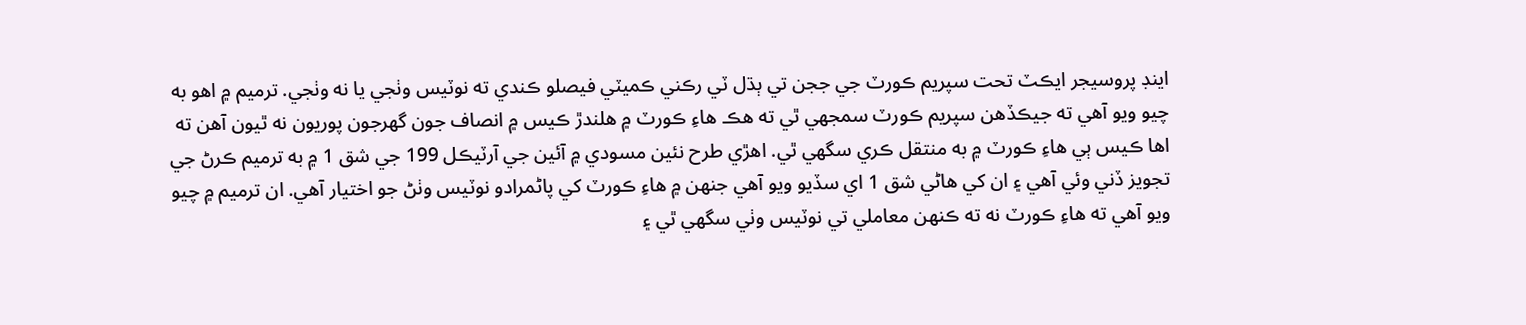اينڊ پروسيجر ايڪٽ تحت سپريم ڪورٽ جي ججن تي ٻڌل ٽي رڪني ڪميٽي فيصلو ڪندي ته نوٽيس وٺجي يا نه وٺجي. ترميم ۾ اهو به چيو ويو آهي ته جيڪڏهن سپريم ڪورٽ سمجهي ٿي ته هڪ هاءِ ڪورٽ ۾ هلندڙ ڪيس ۾ انصاف جون گهرجون پوريون نه ٿيون آهن ته اها ڪيس ٻي هاءِ ڪورٽ ۾ به منتقل ڪري سگهي ٿي. اهڙي طرح نئين مسودي ۾ آئين جي آرٽيڪل 199 جي شق 1 ۾ به ترميم ڪرڻ جي تجويز ڏني وئي آهي ۽ ان کي هاڻي شق 1 اي سڏيو ويو آهي جنهن ۾ هاءِ ڪورٽ کي پاڻمرادو نوٽيس وٺڻ جو اختيار آهي. ان ترميم ۾ چيو ويو آهي ته هاءِ ڪورٽ نه ته ڪنهن معاملي تي نوٽيس وٺي سگهي ٿي ۽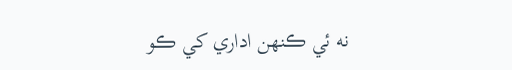نه ئي ڪنهن اداري کي ڪو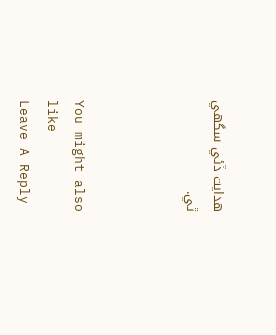هدايت ڏئي سگهي ٿي.



You might also like
Leave A Reply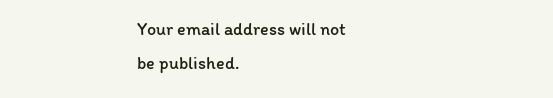Your email address will not be published.